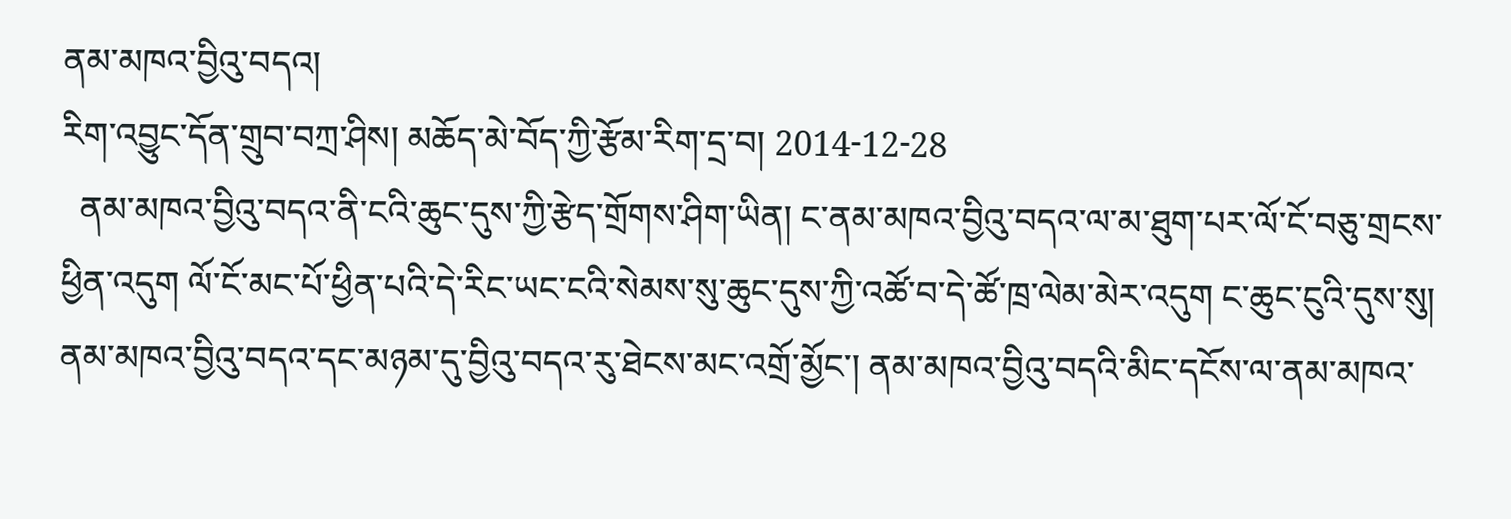ནམ་མཁའ་བྱིའུ་བདའ།
རིག་འབྱུང་དོན་གྲུབ་བཀྲ་ཤིས། མཆོད་མེ་བོད་ཀྱི་རྩོམ་རིག་དྲ་བ། 2014-12-28
  ནམ་མཁའ་བྱིའུ་བདའ་ནི་ངའི་ཆུང་དུས་ཀྱི་རྩེད་གྲོགས་ཤིག་ཡིན། ང་ནམ་མཁའ་བྱིའུ་བདའ་ལ་མ་ཐུག་པར་ལོ་ངོ་བཅུ་གྲངས་ཕྱིན་འདུག ལོ་ངོ་མང་པོ་ཕྱིན་པའི་དེ་རིང་ཡང་ངའི་སེམས་སུ་ཆུང་དུས་ཀྱི་འཚོ་བ་དེ་ཚོ་ཁྲ་ལེམ་མེར་འདུག ང་ཆུང་ངུའི་དུས་སུ། ནམ་མཁའ་བྱིའུ་བདའ་དང་མཉམ་དུ་བྱིའུ་བདའ་རུ་ཐེངས་མང་འགྲོ་མྱོང་། ནམ་མཁའ་བྱིའུ་བདའི་མིང་དངོས་ལ་ནམ་མཁའ་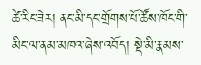ཚེ་རིང་ཟེར། ནང་མི་དང་གྲོགས་པོ་ཚོས་ཁོང་གི་མིང་ལ་ནམ་མཁའ་ཞེས་འབོད། སྡེ་མི་རྣམས་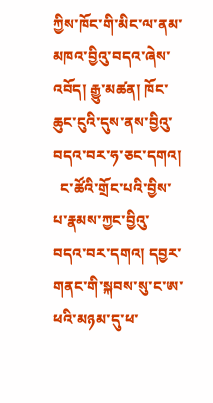ཀྱིས་ཁོང་གི་མིང་ལ་ནམ་མཁའ་བྱིའུ་བདའ་ཞེས་འབོད། རྒྱུ་མཚན། ཁོང་ཆུང་ངུའི་དུས་ནས་བྱིའུ་བདའ་བར་ཧ་ཅང་དགའ།
  ང་ཚོའི་གྲོང་པའི་བྱིས་པ་རྣམས་ཀྱང་བྱིའུ་བདའ་བར་དགའ། དབྱར་གནང་གི་སྐབས་སུ་ང་ཨ་ཕའི་མཉམ་དུ་ཕ་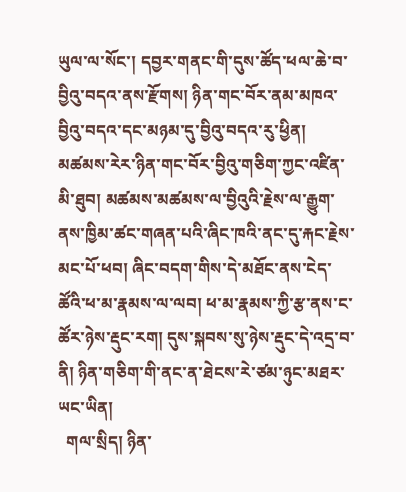ཡུལ་ལ་སོང་། དབྱར་གནང་གི་དུས་ཚོད་ཕལ་ཆེ་བ་བྱིའུ་བདའ་ནས་རྫོགས། ཉིན་གང་བོར་ནམ་མཁའ་བྱིའུ་བདའ་དང་མཉམ་དུ་བྱིའུ་བདའ་རུ་ཕྱིན། མཚམས་རེར་ཉིན་གང་བོར་བྱིའུ་གཅིག་ཀྱང་འཛིན་མི་ཐུབ། མཚམས་མཚམས་ལ་བྱིའུའི་རྗེས་ལ་རྒྱུག་ནས་ཁྱིམ་ཚང་གཞན་པའི་ཞིང་ཁའི་ནང་དུ་རྐང་རྗེས་མང་པོ་ཕབ། ཞིང་བདག་གིས་དེ་མཐོང་ནས་ངེད་ཚོའི་ཕ་མ་རྣམས་ལ་ལབ། ཕ་མ་རྣམས་ཀྱི་རྩ་ནས་ང་ཚོར་ཉེས་རྡུང་རག། དུས་སྐབས་སུ་ཉེས་རྡུང་དེ་འདྲ་བ་ནི། ཉིན་གཅིག་གི་ནང་ན་ཐེངས་རེ་ཙམ་ཉུང་མཐར་ཡང་ཡིན།
  གལ་སྲིད། ཉིན་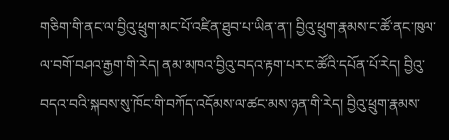གཅིག་གི་ནང་ལ་བྱིའུ་ཕྲུག་མང་པོ་འཛིན་ཐུབ་པ་ཡིན་ན་། བྱིའུ་ཕྲུག་རྣམས་ང་ཚོ་ནང་ཁུལ་ལ་བགོ་བཤའ་རྒྱག་གི་རེད། ནམ་མཁའ་བྱིའུ་བདའ་རྟག་པར་ང་ཚོའི་དཔོན་པོ་རེད། བྱིའུ་བདའ་བའི་སྐབས་སུ་ཁོང་གི་བཀོད་འདོམས་ལ་ཚང་མས་ཉན་གི་རེད། བྱིའུ་ཕྲུག་རྣམས་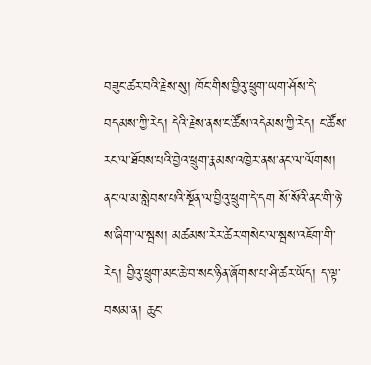བཟུང་ཚར་བའི་རྗེས་སུ། ཁོང་གིས་བྱིའུ་ཕྲུག་ཡག་ཤོས་དེ་བདམས་ཀྱི་རེད། དེའི་རྗེས་ནས་ང་ཚོས་འདེམས་ཀྱི་རེད། ང་ཚོས་རང་ལ་ཐོབས་པའི་བྱེའ་ཕྲུག་རྣམས་འཁྱེར་ནས་ནང་ལ་ལོགས། ནང་ལ་མ་སླེབས་པའི་སྔོན་ལ་བྱིའུ་ཕྲུག་དེ་དག སོ་སོའི་ནང་གི་ཉེ་ས་ཞིག་ལ་སྦས། མཚམས་རེར་ཚེར་གསེང་ལ་སྦས་འཇོག་གི་རེད། བྱིའུ་ཕྲུག་མང་ཆེ་བ་སང་ཉིན་ཞོགས་པ་ཤི་ཚར་ཡོད། ད་ལྟ་བསམ་ན། ཆུང་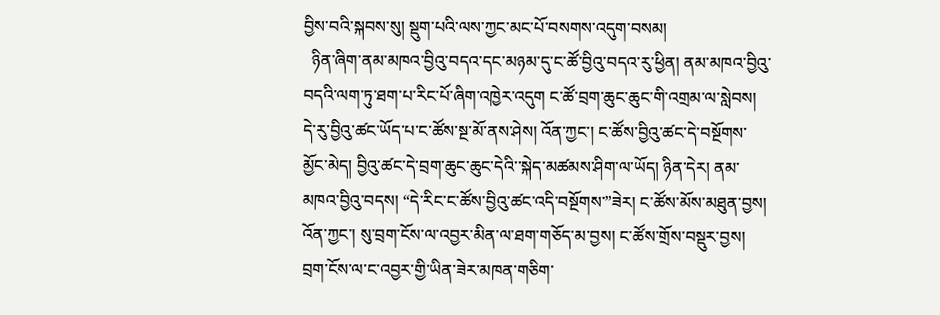བྱིས་བའི་སྐབས་སུ། སྡུག་པའི་ལས་ཀྱང་མང་པོ་བསགས་འདུག་བསམ།
  ཉིན་ཞིག་ནམ་མཁའ་བྱིའུ་བདའ་དང་མཉམ་དུ་ང་ཚོ་བྱིའུ་བདའ་རུ་ཕྱིན། ནམ་མཁའ་བྱིའུ་བདའི་ལག་ཏུ་ཐག་པ་རིང་པོ་ཞིག་འཁྱེར་འདུག ང་ཚོ་བྲག་ཆུང་ཆུང་གི་འགྲམ་ལ་སླེབས། དེ་རུ་བྱིའུ་ཚང་ཡོད་པ་ང་ཚོས་སྔ་མོ་ནས་ཤེས། འོན་ཀྱང་། ང་ཚོས་བྱིའུ་ཚང་དེ་བསྔོགས་མྱོང་མེད། བྱིའུ་ཚང་དེ་བྲག་ཆུང་ཆུང་དེའི་་སྐེད་མཚམས་ཤིག་ལ་ཡོད། ཉིན་དེར། ནམ་མཁའ་བྱིའུ་བདས། “དེ་རིང་ང་ཚོས་བྱིའུ་ཚང་འདི་བསྔོགས་”ཟེར། ང་ཚོས་མོས་མཐུན་བྱས། འོན་ཀྱང་། སུ་བྲག་ངོས་ལ་འབྱར་མིན་ལ་ཐག་གཅོད་མ་བྱས། ང་ཚོས་གྲོས་བསྡུར་བྱས། བྲག་ངོས་ལ་ང་འབྱར་གྱི་ཡིན་ཟེར་མཁན་གཅིག་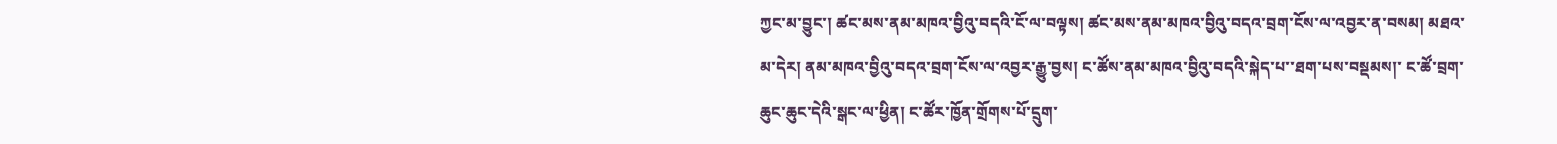ཀྱང་མ་བྱུང་། ཚང་མས་ནམ་མཁའ་བྱིའུ་བདའི་ངོ་ལ་བལྟས། ཚང་མས་ནམ་མཁའ་བྱིའུ་བདའ་བྲག་ངོས་ལ་འབྱར་ན་བསམ། མཐའ་མ་དེར། ནམ་མཁའ་བྱིའུ་བདའ་བྲག་ངོས་ལ་འབྱར་རྒྱུ་བྱས། ང་ཚོས་ནམ་མཁའ་བྱིའུ་བདའི་སྐེད་པ་་ཐག་པས་བསྡམས།་ ང་ཚོ་བྲག་ཆུང་ཆུང་དེའི་སྒང་ལ་ཕྱིན། ང་ཚོར་ཁྱོན་གྲོགས་པོ་དྲུག་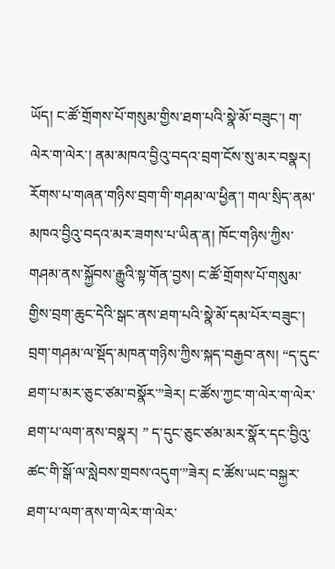ཡོད། ང་ཚོ་གྲོགས་པོ་གསུམ་གྱིས་ཐག་པའི་སྣེ་མོ་བཟུང་། ག་ལེར་ག་ལེར་། ནམ་མཁའ་བྱིའུ་བདའ་བྲག་ངོས་སུ་མར་བསྣར། རོགས་པ་གཞན་གཉིས་བྲག་གི་གཤམ་ལ་ཕྱིན་། གལ་སྲིད་ནམ་མཁའ་བྱིའུ་བདའ་མར་ཟགས་པ་ཡིན་ན། ཁོང་གཉིས་ཀྱིས་གཤམ་ནས་སྐྱོབས་རྒྱུའི་སྟ་གོན་བྱས། ང་ཚོ་གྲོགས་པོ་གསུམ་གྱིས་བྲག་ཆུང་དེའི་སྒང་ནས་ཐག་པའི་སྣེ་མོ་དམ་པོར་བཟུང་། བྲག་གཤམ་ལ་སྡོད་མཁན་གཉིས་ཀྱིས་སྐད་བརྒྱབ་ནས། “ད་དུང་ཐག་པ་མར་ཅུང་ཙམ་བསྣོར་”ཟེར། ང་ཚོས་ཀྱང་ག་ལེར་ག་ལེར་ཐག་པ་ལག་ནས་བསྣར། ” ད་དུང་ཅུང་ཙམ་མར་སྣོར་དང་བྱིའུ་ཚང་གི་སྒོ་ལ་སླེབས་གྲབས་འདུག་”ཟེར། ང་ཚོས་ཡང་བསྐྱར་ཐག་པ་ལག་ནས་ག་ལེར་ག་ལེར་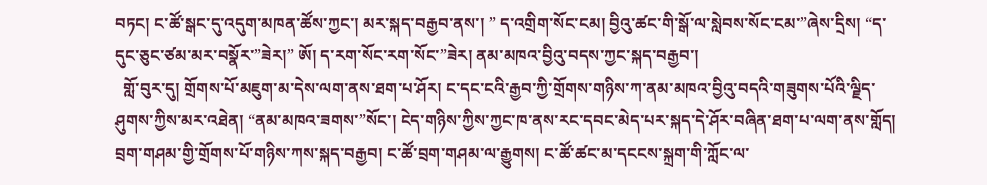བཏང། ང་ཚོ་སྒང་དུ་འདུག་མཁན་ཚོས་ཀྱང་། མར་སྐད་བརྒྱབ་ནས་། ” ད་འགྲིག་སོང་ངམ། བྱིའུ་ཚང་གི་སྒོ་ལ་སླེབས་སོང་ངམ་”ཞེས་དྲིས། “ད་དུང་ཅུང་ཙམ་མར་བསྣོར་”ཟེར།” ཨོ། ད་རག་སོང་རག་སོང་”ཟེར། ནམ་མཁའ་བྱིའུ་བདས་ཀྱང་སྐད་བརྒྱབ་།
  གློ་བུར་དུ། གྲོགས་པོ་མཇུག་མ་དེས་ལག་ནས་ཐག་པ་ཤོར། ང་དང་ངའི་རྒྱབ་ཀྱི་གྲོགས་གཉིས་ཀ་ནམ་མཁའ་བྱིའུ་བདའི་གཟུགས་པོའི་ལྗིད་ཤུགས་ཀྱིས་མར་འཐེན། “ནམ་མཁའ་ཟགས་”སོང་། ངེད་གཉིས་ཀྱིས་ཀྱང་ཁ་ནས་རང་དབང་མེད་པར་སྐད་དེ་ཤོར་བཞིན་ཐག་པ་ལག་ནས་གློད། བྲག་གཤམ་གྱི་གྲོགས་པོ་གཉིས་ཀས་སྐད་བརྒྱབ། ང་ཚོ་བྲག་གཤམ་ལ་རྒྱུགས། ང་ཚོ་ཚང་མ་དངངས་སྐྲག་གི་ཀློང་ལ་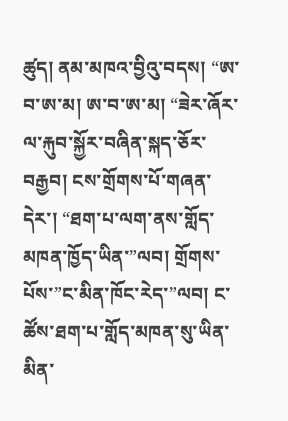ཚུད། ནམ་མཁའ་བྱིའུ་བདས། “ཨ་བ་ཨ་མ། ཨ་བ་ཨ་མ། “ཟེར་ཞོར་ལ་རྐུབ་སྐྱོར་བཞིན་སྐད་ཅོར་བརྒྱབ། ངས་གྲོགས་པོ་གཞན་དེར་། “ཐག་པ་ལག་ནས་གློད་མཁན་ཁྱོད་ཡིན་”ལབ། གྲོགས་པོས་”ང་མིན་ཁོང་རེད་”ལབ། ང་ཚོས་ཐག་པ་གློད་མཁན་སུ་ཡིན་མིན་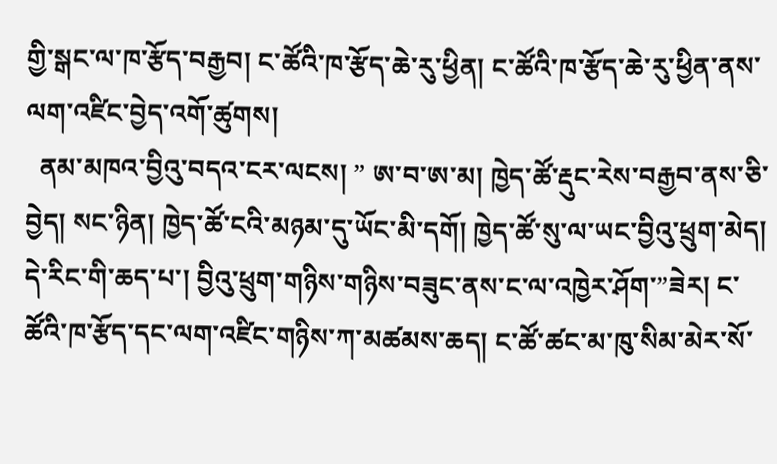གྱི་སྒང་ལ་ཁ་རྩོད་བརྒྱབ། ང་ཚོའི་ཁ་རྩོད་ཆེ་རུ་ཕྱིན། ང་ཚོའི་ཁ་རྩོད་ཆེ་རུ་ཕྱིན་ནས་ལག་འཛིང་བྱེད་འགོ་ཚུགས།
  ནམ་མཁའ་བྱིའུ་བདའ་ངར་ལངས། ” ཨ་བ་ཨ་མ། ཁྱེད་ཚོ་རྡུང་རེས་བརྒྱབ་ནས་ཅི་བྱེད། སང་ཉིན། ཁྱེད་ཚོ་ངའི་མཉམ་དུ་ཡོང་མི་དགོ། ཁྱེད་ཚོ་སུ་ལ་ཡང་བྱིའུ་ཕྲུག་མེད། དེ་རིང་གི་ཆད་པ་། བྱིའུ་ཕྲུག་གཉིས་གཉིས་བཟུང་ནས་ང་ལ་འཁྱེར་ཤོག་”ཟེར། ང་ཚོའི་ཁ་རྩོད་དང་ལག་འཛིང་གཉིས་ཀ་མཚམས་ཆད། ང་ཚོ་ཚང་མ་ཁུ་སིམ་མེར་སོ་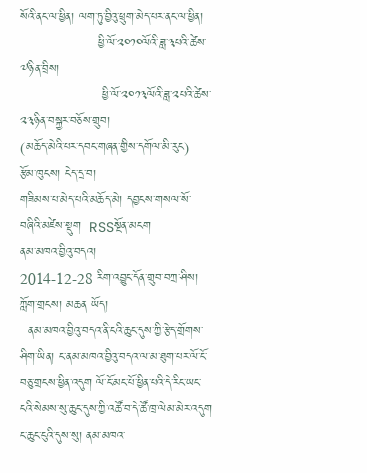སོའི་ནང་ལ་ཕྱིན། ལག་ཏུ་བྱིའུ་ཕྲུག་མེད་པར་ནང་ལ་ཕྱིན།
                   ཕྱི་ལོ་༢༠༡༠ལོའི་ཟླ་༣པའི་ཚེས་༧ཉིན་བྲིས།
                    ཕྱི་ལོ་༢༠༡༣ལོའི་ཟླ་༢པའི་ཚེས་༢༣ཉིན་བསྐྱར་བཅོས་གྲུབ།
(མཆོད་མེའི་པར་དབང་གཞན་གྱིས་དགོལ་མི་རུང)
རྩོམ་ཁུངས། ངེད་དྲ་བ།
གཟིམས་པ་མེད་པའི་མཆོད་མེ། དབྱངས་གསལ་སོ་བཞིའི་མཛེས་སྡུག  RSSསྔོན་མངག
ནམ་མཁའ་བྱིའུ་བདའ།
2014-12-28 རིག་འབྱུང་དོན་གྲུབ་བཀྲ་ཤིས། ཀློག་གྲངས། མཆན ཡོད།
  ནམ་མཁའ་བྱིའུ་བདའ་ནི་ངའི་ཆུང་དུས་ཀྱི་རྩེད་གྲོགས་ཤིག་ཡིན། ང་ནམ་མཁའ་བྱིའུ་བདའ་ལ་མ་ཐུག་པར་ལོ་ངོ་བཅུ་གྲངས་ཕྱིན་འདུག ལོ་ངོ་མང་པོ་ཕྱིན་པའི་དེ་རིང་ཡང་ངའི་སེམས་སུ་ཆུང་དུས་ཀྱི་འཚོ་བ་དེ་ཚོ་ཁྲ་ལེམ་མེར་འདུག ང་ཆུང་ངུའི་དུས་སུ། ནམ་མཁའ་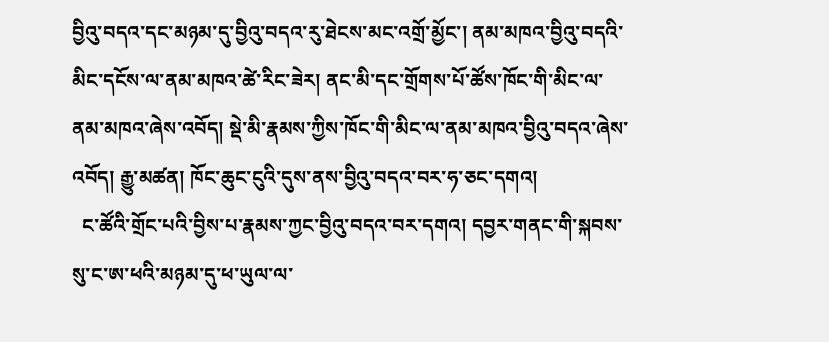བྱིའུ་བདའ་དང་མཉམ་དུ་བྱིའུ་བདའ་རུ་ཐེངས་མང་འགྲོ་མྱོང་། ནམ་མཁའ་བྱིའུ་བདའི་མིང་དངོས་ལ་ནམ་མཁའ་ཚེ་རིང་ཟེར། ནང་མི་དང་གྲོགས་པོ་ཚོས་ཁོང་གི་མིང་ལ་ནམ་མཁའ་ཞེས་འབོད། སྡེ་མི་རྣམས་ཀྱིས་ཁོང་གི་མིང་ལ་ནམ་མཁའ་བྱིའུ་བདའ་ཞེས་འབོད། རྒྱུ་མཚན། ཁོང་ཆུང་ངུའི་དུས་ནས་བྱིའུ་བདའ་བར་ཧ་ཅང་དགའ།
  ང་ཚོའི་གྲོང་པའི་བྱིས་པ་རྣམས་ཀྱང་བྱིའུ་བདའ་བར་དགའ། དབྱར་གནང་གི་སྐབས་སུ་ང་ཨ་ཕའི་མཉམ་དུ་ཕ་ཡུལ་ལ་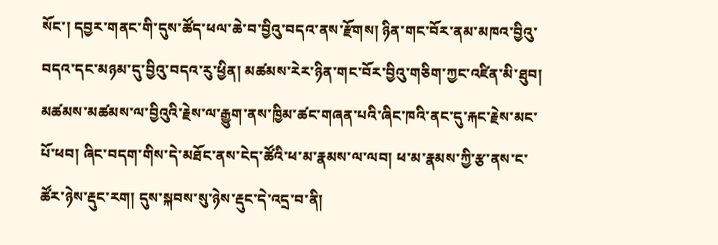སོང་། དབྱར་གནང་གི་དུས་ཚོད་ཕལ་ཆེ་བ་བྱིའུ་བདའ་ནས་རྫོགས། ཉིན་གང་བོར་ནམ་མཁའ་བྱིའུ་བདའ་དང་མཉམ་དུ་བྱིའུ་བདའ་རུ་ཕྱིན། མཚམས་རེར་ཉིན་གང་བོར་བྱིའུ་གཅིག་ཀྱང་འཛིན་མི་ཐུབ། མཚམས་མཚམས་ལ་བྱིའུའི་རྗེས་ལ་རྒྱུག་ནས་ཁྱིམ་ཚང་གཞན་པའི་ཞིང་ཁའི་ནང་དུ་རྐང་རྗེས་མང་པོ་ཕབ། ཞིང་བདག་གིས་དེ་མཐོང་ནས་ངེད་ཚོའི་ཕ་མ་རྣམས་ལ་ལབ། ཕ་མ་རྣམས་ཀྱི་རྩ་ནས་ང་ཚོར་ཉེས་རྡུང་རག། དུས་སྐབས་སུ་ཉེས་རྡུང་དེ་འདྲ་བ་ནི།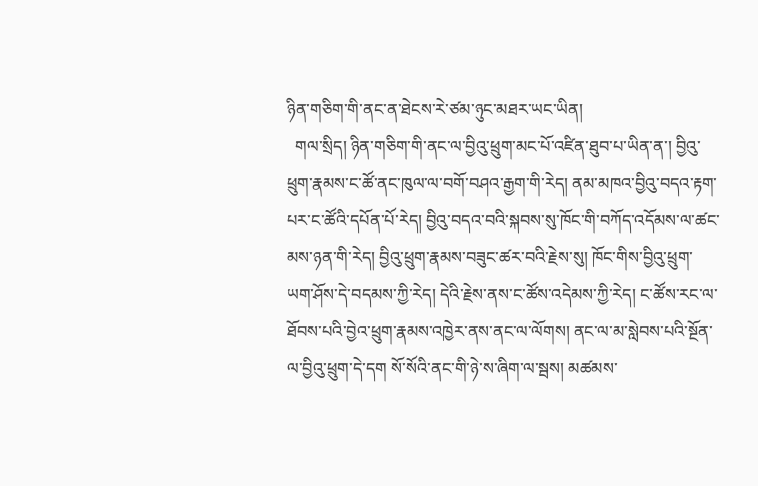ཉིན་གཅིག་གི་ནང་ན་ཐེངས་རེ་ཙམ་ཉུང་མཐར་ཡང་ཡིན།
  གལ་སྲིད། ཉིན་གཅིག་གི་ནང་ལ་བྱིའུ་ཕྲུག་མང་པོ་འཛིན་ཐུབ་པ་ཡིན་ན་། བྱིའུ་ཕྲུག་རྣམས་ང་ཚོ་ནང་ཁུལ་ལ་བགོ་བཤའ་རྒྱག་གི་རེད། ནམ་མཁའ་བྱིའུ་བདའ་རྟག་པར་ང་ཚོའི་དཔོན་པོ་རེད། བྱིའུ་བདའ་བའི་སྐབས་སུ་ཁོང་གི་བཀོད་འདོམས་ལ་ཚང་མས་ཉན་གི་རེད། བྱིའུ་ཕྲུག་རྣམས་བཟུང་ཚར་བའི་རྗེས་སུ། ཁོང་གིས་བྱིའུ་ཕྲུག་ཡག་ཤོས་དེ་བདམས་ཀྱི་རེད། དེའི་རྗེས་ནས་ང་ཚོས་འདེམས་ཀྱི་རེད། ང་ཚོས་རང་ལ་ཐོབས་པའི་བྱེའ་ཕྲུག་རྣམས་འཁྱེར་ནས་ནང་ལ་ལོགས། ནང་ལ་མ་སླེབས་པའི་སྔོན་ལ་བྱིའུ་ཕྲུག་དེ་དག སོ་སོའི་ནང་གི་ཉེ་ས་ཞིག་ལ་སྦས། མཚམས་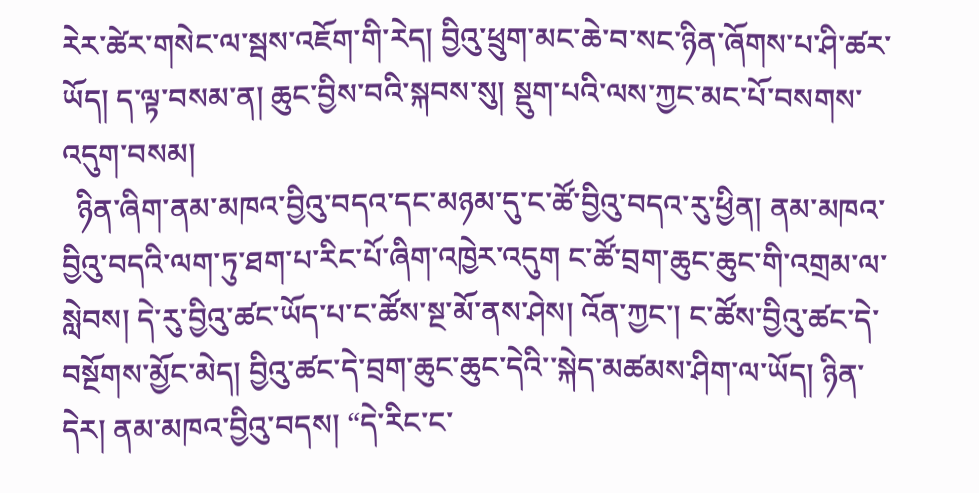རེར་ཚེར་གསེང་ལ་སྦས་འཇོག་གི་རེད། བྱིའུ་ཕྲུག་མང་ཆེ་བ་སང་ཉིན་ཞོགས་པ་ཤི་ཚར་ཡོད། ད་ལྟ་བསམ་ན། ཆུང་བྱིས་བའི་སྐབས་སུ། སྡུག་པའི་ལས་ཀྱང་མང་པོ་བསགས་འདུག་བསམ།
  ཉིན་ཞིག་ནམ་མཁའ་བྱིའུ་བདའ་དང་མཉམ་དུ་ང་ཚོ་བྱིའུ་བདའ་རུ་ཕྱིན། ནམ་མཁའ་བྱིའུ་བདའི་ལག་ཏུ་ཐག་པ་རིང་པོ་ཞིག་འཁྱེར་འདུག ང་ཚོ་བྲག་ཆུང་ཆུང་གི་འགྲམ་ལ་སླེབས། དེ་རུ་བྱིའུ་ཚང་ཡོད་པ་ང་ཚོས་སྔ་མོ་ནས་ཤེས། འོན་ཀྱང་། ང་ཚོས་བྱིའུ་ཚང་དེ་བསྔོགས་མྱོང་མེད། བྱིའུ་ཚང་དེ་བྲག་ཆུང་ཆུང་དེའི་་སྐེད་མཚམས་ཤིག་ལ་ཡོད། ཉིན་དེར། ནམ་མཁའ་བྱིའུ་བདས། “དེ་རིང་ང་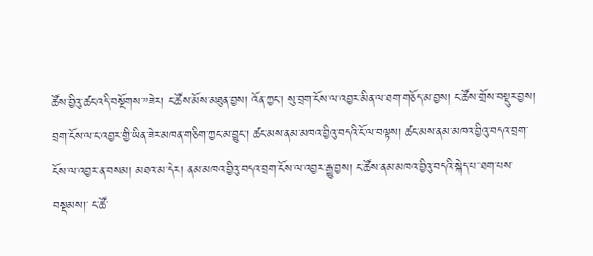ཚོས་བྱིའུ་ཚང་འདི་བསྔོགས་”ཟེར། ང་ཚོས་མོས་མཐུན་བྱས། འོན་ཀྱང་། སུ་བྲག་ངོས་ལ་འབྱར་མིན་ལ་ཐག་གཅོད་མ་བྱས། ང་ཚོས་གྲོས་བསྡུར་བྱས། བྲག་ངོས་ལ་ང་འབྱར་གྱི་ཡིན་ཟེར་མཁན་གཅིག་ཀྱང་མ་བྱུང་། ཚང་མས་ནམ་མཁའ་བྱིའུ་བདའི་ངོ་ལ་བལྟས། ཚང་མས་ནམ་མཁའ་བྱིའུ་བདའ་བྲག་ངོས་ལ་འབྱར་ན་བསམ། མཐའ་མ་དེར། ནམ་མཁའ་བྱིའུ་བདའ་བྲག་ངོས་ལ་འབྱར་རྒྱུ་བྱས། ང་ཚོས་ནམ་མཁའ་བྱིའུ་བདའི་སྐེད་པ་་ཐག་པས་བསྡམས།་ ང་ཚོ་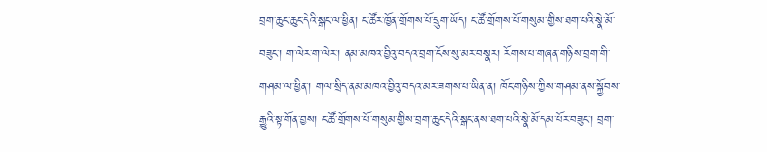བྲག་ཆུང་ཆུང་དེའི་སྒང་ལ་ཕྱིན། ང་ཚོར་ཁྱོན་གྲོགས་པོ་དྲུག་ཡོད། ང་ཚོ་གྲོགས་པོ་གསུམ་གྱིས་ཐག་པའི་སྣེ་མོ་བཟུང་། ག་ལེར་ག་ལེར་། ནམ་མཁའ་བྱིའུ་བདའ་བྲག་ངོས་སུ་མར་བསྣར། རོགས་པ་གཞན་གཉིས་བྲག་གི་གཤམ་ལ་ཕྱིན་། གལ་སྲིད་ནམ་མཁའ་བྱིའུ་བདའ་མར་ཟགས་པ་ཡིན་ན། ཁོང་གཉིས་ཀྱིས་གཤམ་ནས་སྐྱོབས་རྒྱུའི་སྟ་གོན་བྱས། ང་ཚོ་གྲོགས་པོ་གསུམ་གྱིས་བྲག་ཆུང་དེའི་སྒང་ནས་ཐག་པའི་སྣེ་མོ་དམ་པོར་བཟུང་། བྲག་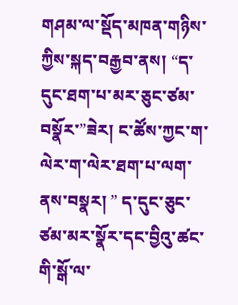གཤམ་ལ་སྡོད་མཁན་གཉིས་ཀྱིས་སྐད་བརྒྱབ་ནས། “ད་དུང་ཐག་པ་མར་ཅུང་ཙམ་བསྣོར་”ཟེར། ང་ཚོས་ཀྱང་ག་ལེར་ག་ལེར་ཐག་པ་ལག་ནས་བསྣར། ” ད་དུང་ཅུང་ཙམ་མར་སྣོར་དང་བྱིའུ་ཚང་གི་སྒོ་ལ་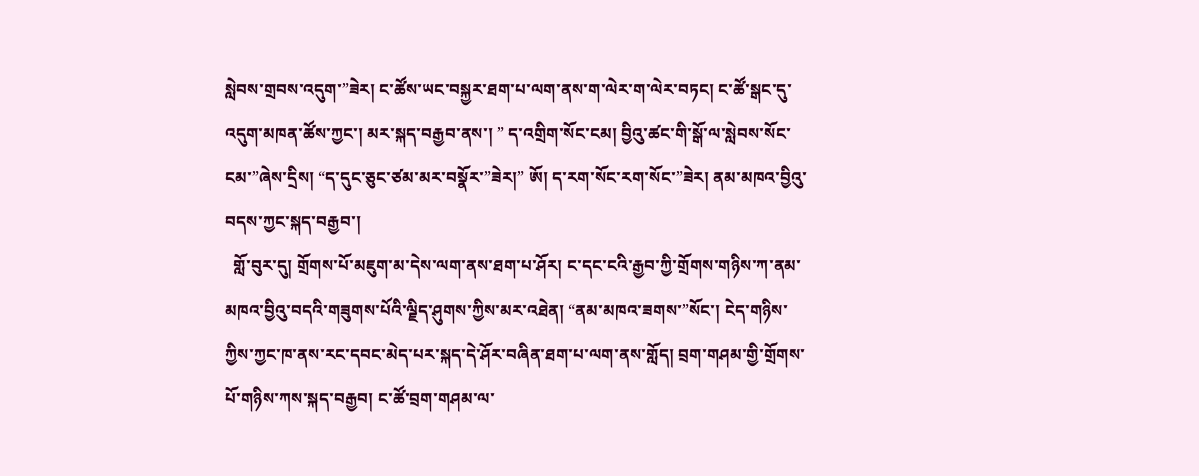སླེབས་གྲབས་འདུག་”ཟེར། ང་ཚོས་ཡང་བསྐྱར་ཐག་པ་ལག་ནས་ག་ལེར་ག་ལེར་བཏང། ང་ཚོ་སྒང་དུ་འདུག་མཁན་ཚོས་ཀྱང་། མར་སྐད་བརྒྱབ་ནས་། ” ད་འགྲིག་སོང་ངམ། བྱིའུ་ཚང་གི་སྒོ་ལ་སླེབས་སོང་ངམ་”ཞེས་དྲིས། “ད་དུང་ཅུང་ཙམ་མར་བསྣོར་”ཟེར།” ཨོ། ད་རག་སོང་རག་སོང་”ཟེར། ནམ་མཁའ་བྱིའུ་བདས་ཀྱང་སྐད་བརྒྱབ་།
  གློ་བུར་དུ། གྲོགས་པོ་མཇུག་མ་དེས་ལག་ནས་ཐག་པ་ཤོར། ང་དང་ངའི་རྒྱབ་ཀྱི་གྲོགས་གཉིས་ཀ་ནམ་མཁའ་བྱིའུ་བདའི་གཟུགས་པོའི་ལྗིད་ཤུགས་ཀྱིས་མར་འཐེན། “ནམ་མཁའ་ཟགས་”སོང་། ངེད་གཉིས་ཀྱིས་ཀྱང་ཁ་ནས་རང་དབང་མེད་པར་སྐད་དེ་ཤོར་བཞིན་ཐག་པ་ལག་ནས་གློད། བྲག་གཤམ་གྱི་གྲོགས་པོ་གཉིས་ཀས་སྐད་བརྒྱབ། ང་ཚོ་བྲག་གཤམ་ལ་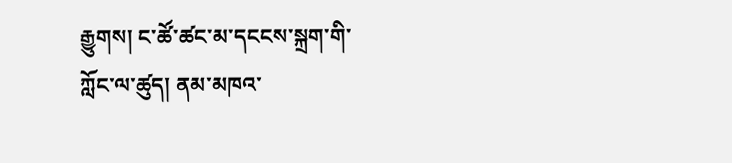རྒྱུགས། ང་ཚོ་ཚང་མ་དངངས་སྐྲག་གི་ཀློང་ལ་ཚུད། ནམ་མཁའ་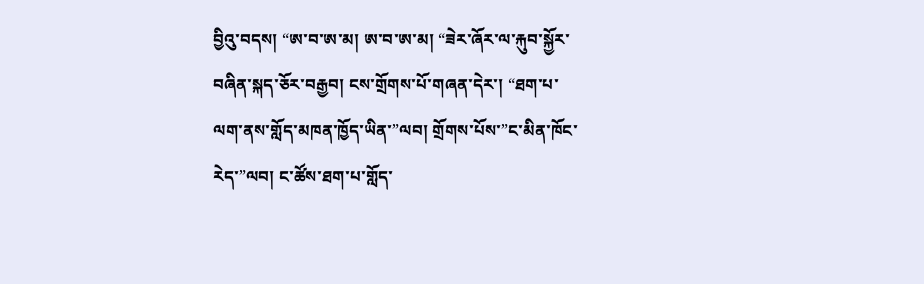བྱིའུ་བདས། “ཨ་བ་ཨ་མ། ཨ་བ་ཨ་མ། “ཟེར་ཞོར་ལ་རྐུབ་སྐྱོར་བཞིན་སྐད་ཅོར་བརྒྱབ། ངས་གྲོགས་པོ་གཞན་དེར་། “ཐག་པ་ལག་ནས་གློད་མཁན་ཁྱོད་ཡིན་”ལབ། གྲོགས་པོས་”ང་མིན་ཁོང་རེད་”ལབ། ང་ཚོས་ཐག་པ་གློད་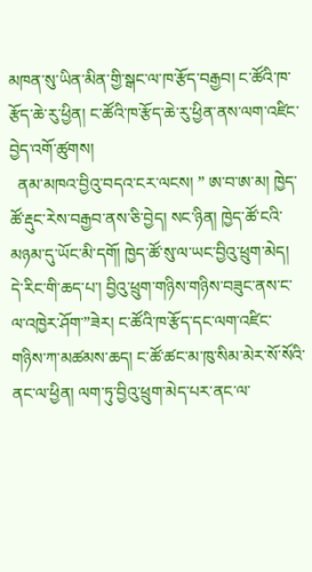མཁན་སུ་ཡིན་མིན་གྱི་སྒང་ལ་ཁ་རྩོད་བརྒྱབ། ང་ཚོའི་ཁ་རྩོད་ཆེ་རུ་ཕྱིན། ང་ཚོའི་ཁ་རྩོད་ཆེ་རུ་ཕྱིན་ནས་ལག་འཛིང་བྱེད་འགོ་ཚུགས།
  ནམ་མཁའ་བྱིའུ་བདའ་ངར་ལངས། ” ཨ་བ་ཨ་མ། ཁྱེད་ཚོ་རྡུང་རེས་བརྒྱབ་ནས་ཅི་བྱེད། སང་ཉིན། ཁྱེད་ཚོ་ངའི་མཉམ་དུ་ཡོང་མི་དགོ། ཁྱེད་ཚོ་སུ་ལ་ཡང་བྱིའུ་ཕྲུག་མེད། དེ་རིང་གི་ཆད་པ་། བྱིའུ་ཕྲུག་གཉིས་གཉིས་བཟུང་ནས་ང་ལ་འཁྱེར་ཤོག་”ཟེར། ང་ཚོའི་ཁ་རྩོད་དང་ལག་འཛིང་གཉིས་ཀ་མཚམས་ཆད། ང་ཚོ་ཚང་མ་ཁུ་སིམ་མེར་སོ་སོའི་ནང་ལ་ཕྱིན། ལག་ཏུ་བྱིའུ་ཕྲུག་མེད་པར་ནང་ལ་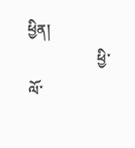ཕྱིན།
                   ཕྱི་ལོ་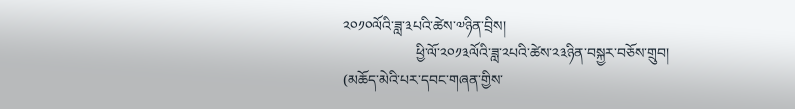༢༠༡༠ལོའི་ཟླ་༣པའི་ཚེས་༧ཉིན་བྲིས།
                    ཕྱི་ལོ་༢༠༡༣ལོའི་ཟླ་༢པའི་ཚེས་༢༣ཉིན་བསྐྱར་བཅོས་གྲུབ།
(མཆོད་མེའི་པར་དབང་གཞན་གྱིས་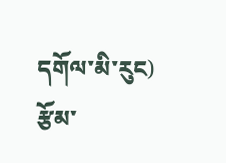དགོལ་མི་རུང)
རྩོམ་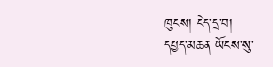ཁུངས། ངེད་དྲ་བ།
དཔྱད་མཆན ཡོངས་སུ་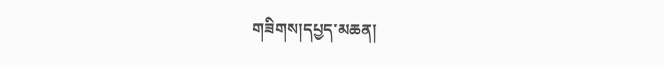གཟིགས།དཔྱད་མཆན།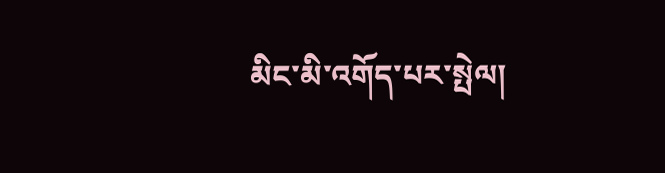མིང་མི་འགོད་པར་སྤེལ།